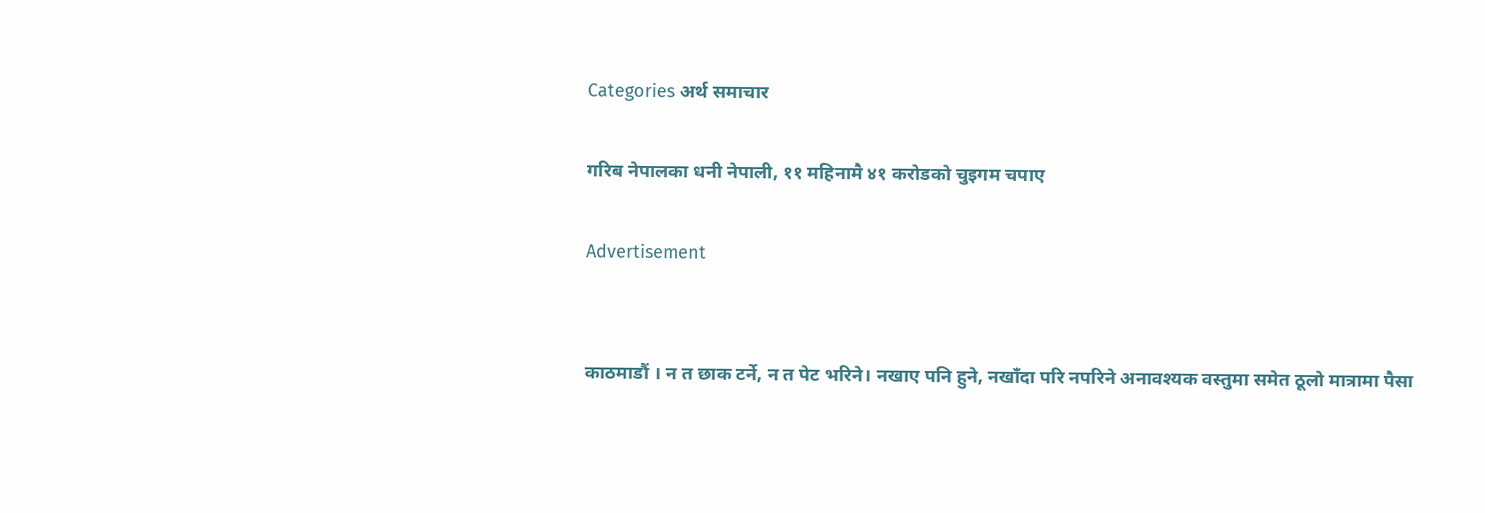Categories अर्थ समाचार

गरिब नेपालका धनी नेपाली, ११ महिनामै ४१ करोडको चुइगम चपाए

Advertisement


काठमाडौं । न त छाक टर्ने, न त पेट भरिने। नखाए पनि हुने, नखाँदा परि नपरिने अनावश्यक वस्तुमा समेत ठूलो मात्रामा पैसा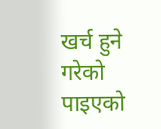खर्च हुने गरेको पाइएको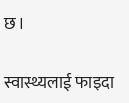छ।

स्वास्थ्यलाई फाइदा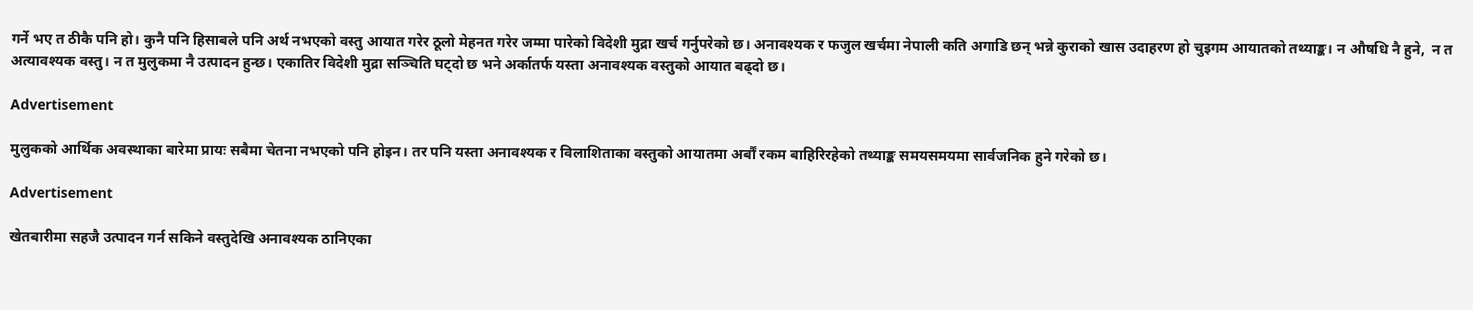गर्ने भए त ठीकै पनि हो। कुनै पनि हिसाबले पनि अर्थ नभएको वस्तु आयात गरेर ठूलो मेहनत गरेर जम्मा पारेको विदेशी मुद्रा खर्च गर्नुपरेको छ। अनावश्यक र फजुल खर्चमा नेपाली कति अगाडि छन् भन्ने कुराको खास उदाहरण हो चुइगम आयातको तथ्याङ्क। न औषधि नै हुने,  न त अत्यावश्यक वस्तु। न त मुलुकमा नै उत्पादन हुन्छ। एकातिर विदेशी मुद्रा सञ्चिति घट्दो छ भने अर्कातर्फ यस्ता अनावश्यक वस्तुको आयात बढ्दो छ।

Advertisement

मुलुकको आर्थिक अवस्थाका बारेमा प्रायः सबैमा चेतना नभएको पनि होइन। तर पनि यस्ता अनावश्यक र विलाशिताका वस्तुको आयातमा अर्बौं रकम बाहिरिरहेको तथ्याङ्क समयसमयमा सार्वजनिक हुने गरेको छ।

Advertisement

खेतबारीमा सहजै उत्पादन गर्न सकिने वस्तुदेखि अनावश्यक ठानिएका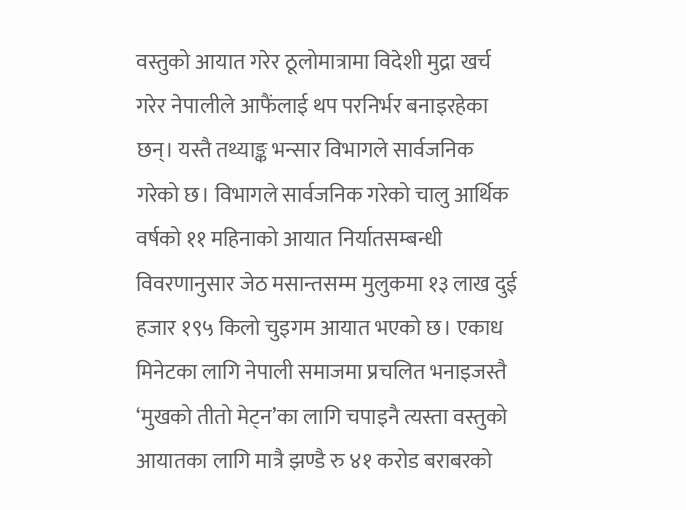वस्तुको आयात गरेर ठूलोमात्रामा विदेशी मुद्रा खर्च गरेर नेपालीले आफैंलाई थप परनिर्भर बनाइरहेका छन्। यस्तै तथ्याङ्क भन्सार विभागले सार्वजनिक गरेको छ। विभागले सार्वजनिक गरेको चालु आर्थिक वर्षको ११ महिनाको आयात निर्यातसम्बन्धी विवरणानुसार जेठ मसान्तसम्म मुलुकमा १३ लाख दुई हजार १९५ किलो चुइगम आयात भएको छ। एकाध मिनेटका लागि नेपाली समाजमा प्रचलित भनाइजस्तै ‘मुखको तीतो मेट्न’का लागि चपाइनै त्यस्ता वस्तुको आयातका लागि मात्रै झण्डै रु ४१ करोड बराबरको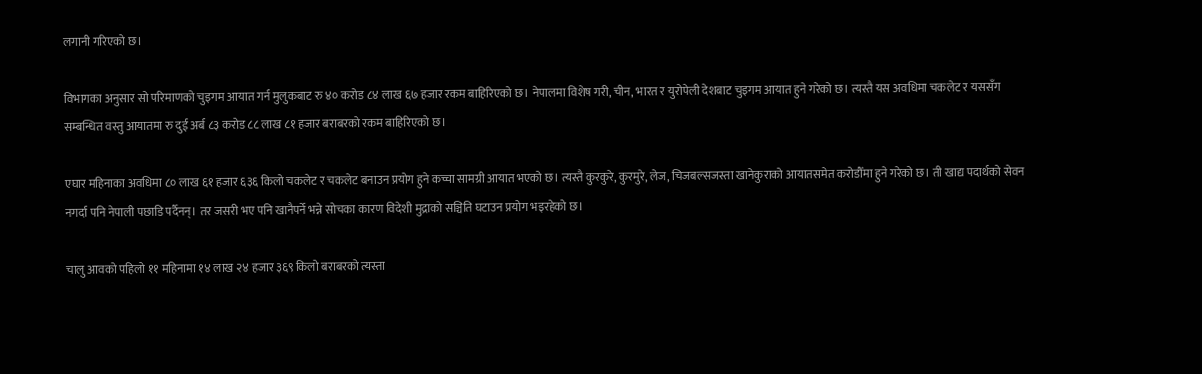लगानी गरिएको छ।

विभागका अनुसार सो परिमाणको चुइगम आयात गर्न मुलुकबाट रु ४० करोड ८४ लाख ६७ हजार रकम बाहिरिएको छ। नेपालमा विशेष गरी, चीन, भारत र युरोपेली देशबाट चुइगम आयात हुने गरेको छ। त्यस्तै यस अवधिमा चकलेट र यससँग सम्बन्धित वस्तु आयातमा रु दुई अर्ब ८३ करोड ८८ लाख ८१ हजार बराबरको रकम बाहिरिएको छ।

एघार महिनाका अवधिमा ८० लाख ६१ हजार ६३६ किलो चकलेट र चकलेट बनाउन प्रयोग हुने कच्चा सामग्री आयात भएको छ। त्यस्तै कुरकुरे, कुरमुरे, लेज, चिजबल्सजस्ता खानेकुराको आयातसमेत करोडौँमा हुने गरेको छ। ती खाद्य पदार्थको सेवन नगर्दा पनि नेपाली पछाडि पर्दैनन्। तर जसरी भए पनि खानैपर्ने भन्ने सोचका कारण विदेशी मुद्राको सञ्चिति घटाउन प्रयोग भइरहेको छ।

चालु आवको पहिलो ११ महिनामा १४ लाख २४ हजार ३६९ किलो बराबरको त्यस्ता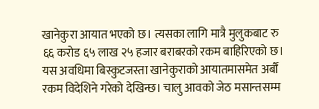खानेकुरा आयात भएको छ। त्यसका लागि मात्रै मुलुकबाट रु ६६ करोड ६५ लाख २५ हजार बराबरको रकम बाहिरिएको छ। यस अवधिमा बिस्कुटजस्ता खानेकुराको आयातमासमेत अर्बौं रकम विदेशिने गरेको देखिन्छ। चालु आवको जेठ मसान्तसम्म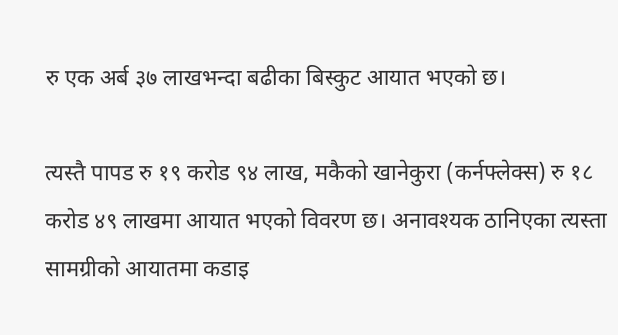रु एक अर्ब ३७ लाखभन्दा बढीका बिस्कुट आयात भएको छ।

त्यस्तै पापड रु १९ करोड ९४ लाख, मकैको खानेकुरा (कर्नफ्लेक्स) रु १८ करोड ४९ लाखमा आयात भएको विवरण छ। अनावश्यक ठानिएका त्यस्ता सामग्रीको आयातमा कडाइ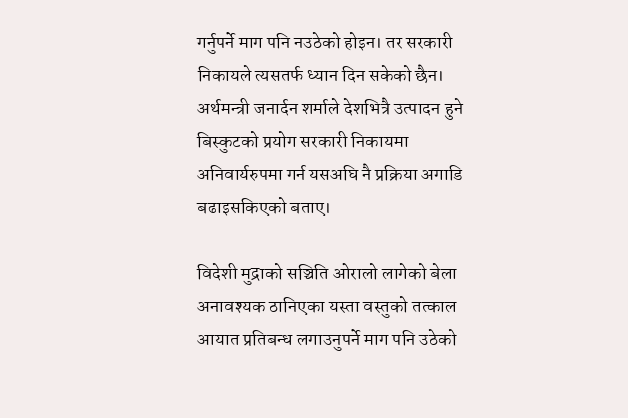गर्नुपर्ने माग पनि नउठेको होइन। तर सरकारी निकायले त्यसतर्फ ध्यान दिन सकेको छैन। अर्थमन्त्री जनार्दन शर्माले देशभित्रै उत्पादन हुने बिस्कुटको प्रयोग सरकारी निकायमा अनिवार्यरुपमा गर्न यसअघि नै प्रक्रिया अगाडि बढाइसकिएको बताए।

विदेशी मुद्राको सञ्चिति ओरालो लागेको बेला अनावश्यक ठानिएका यस्ता वस्तुको तत्काल आयात प्रतिबन्ध लगाउनुपर्ने माग पनि उठेको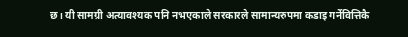छ। यी सामग्री अत्यावश्यक पनि नभएकाले सरकारले सामान्यरुपमा कडाइ गर्नेवित्तिकै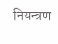नियन्त्रण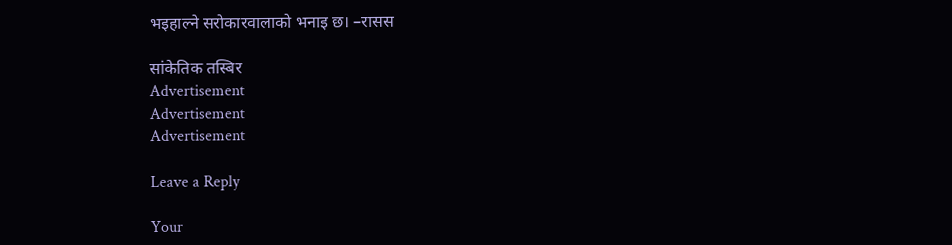भइहाल्ने सरोकारवालाको भनाइ छ। –रासस

सांकेतिक तस्बिर
Advertisement
Advertisement
Advertisement

Leave a Reply

Your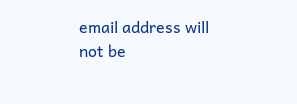email address will not be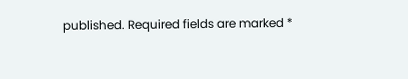published. Required fields are marked *